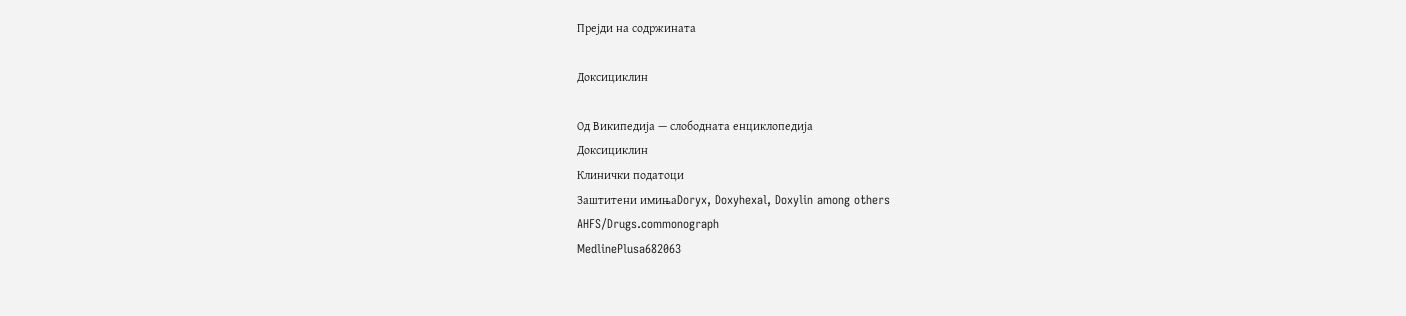Прејди на содржината

Доксициклин

Од Википедија — слободната енциклопедија
Доксициклин
Клинички податоци
Заштитени имињаDoryx, Doxyhexal, Doxylin among others
AHFS/Drugs.commonograph
MedlinePlusa682063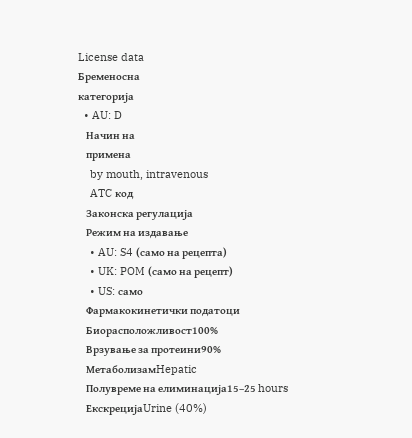License data
Бременосна
категорија
  • AU: D
    Начин на
    примена
    by mouth, intravenous
    ATC код
    Законска регулација
    Режим на издавање
    • AU: S4 (само на рецепта)
    • UK: POM (само на рецепт)
    • US: само
    Фармакокинетички податоци
    Биорасположливост100%
    Врзување за протеини90%
    МетаболизамHepatic
    Полувреме на елиминација15–25 hours
    ЕкскрецијаUrine (40%)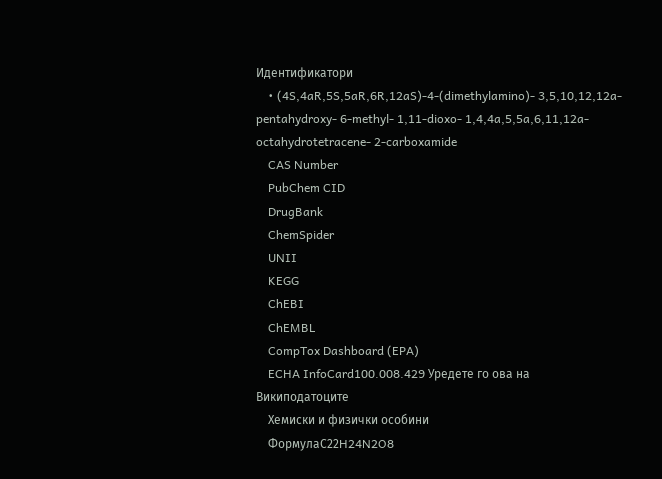Идентификатори
    • (4S,4aR,5S,5aR,6R,12aS)-4-(dimethylamino)- 3,5,10,12,12a-pentahydroxy- 6-methyl- 1,11-dioxo- 1,4,4a,5,5a,6,11,12a-octahydrotetracene- 2-carboxamide
    CAS Number
    PubChem CID
    DrugBank
    ChemSpider
    UNII
    KEGG
    ChEBI
    ChEMBL
    CompTox Dashboard (EPA)
    ECHA InfoCard100.008.429 Уредете го ова на Википодатоците
    Хемиски и физички особини
    ФормулаC22H24N2O8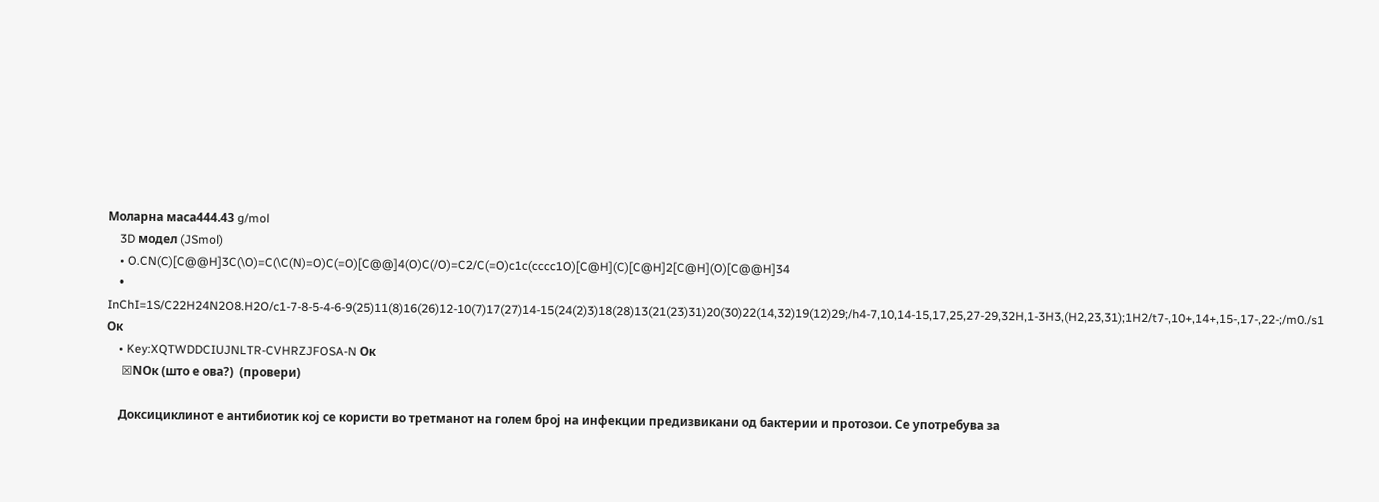Моларна маса444.43 g/mol
    3D модел (JSmol)
    • O.CN(C)[C@@H]3C(\O)=C(\C(N)=O)C(=O)[C@@]4(O)C(/O)=C2/C(=O)c1c(cccc1O)[C@H](C)[C@H]2[C@H](O)[C@@H]34
    • InChI=1S/C22H24N2O8.H2O/c1-7-8-5-4-6-9(25)11(8)16(26)12-10(7)17(27)14-15(24(2)3)18(28)13(21(23)31)20(30)22(14,32)19(12)29;/h4-7,10,14-15,17,25,27-29,32H,1-3H3,(H2,23,31);1H2/t7-,10+,14+,15-,17-,22-;/m0./s1 Ок
    • Key:XQTWDDCIUJNLTR-CVHRZJFOSA-N Ок
     ☒NОк (што е ова?)  (провери)

    Доксициклинот е антибиотик кој се користи во третманот на голем број на инфекции предизвикани од бактерии и протозои. Се употребува за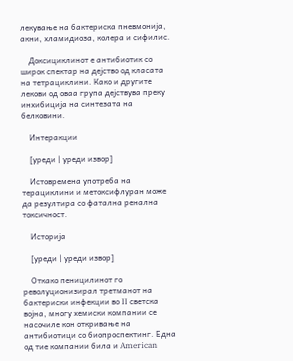лекување на бактериска пневмонија, акни, хламидиоза, колера и сифилис.

    Доксициклинот е антибиотик со широк спектар на дејство од класата на тетрациклини. Како и другите лекови од оваа група дејствува преку инхибиција на синтезата на белковини.

    Интеракции

    [уреди | уреди извор]

    Истовремена употреба на терациклини и метоксифлуран може да резултира со фатална ренална токсичност.

    Историја

    [уреди | уреди извор]

    Откако пеницилинот го револуционизирал третманот на бактериски инфекции во II светска војна, многу хемиски компании се насочиле кон откривање на антибиотици со биопроспектинг. Една од тие компании била и American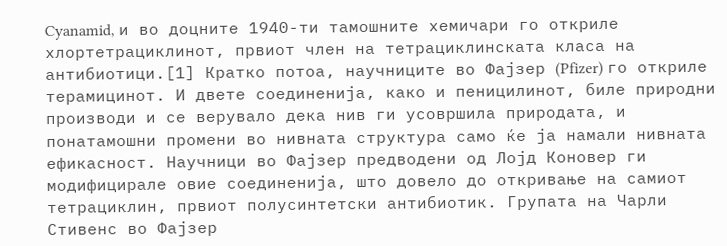Cyanamid, и во доцните 1940-ти тамошните хемичари го откриле хлортетрациклинот, првиот член на тетрациклинската класа на антибиотици.[1] Кратко потоа, научниците во Фајзер (Pfizer) го откриле терамицинот. И двете соединенија, како и пеницилинот, биле природни производи и се верувало дека нив ги усовршила природата, и понатамошни промени во нивната структура само ќе ја намали нивната ефикасност. Научници во Фајзер предводени од Лојд Коновер ги модифицирале овие соединенија, што довело до откривање на самиот тетрациклин, првиот полусинтетски антибиотик. Групата на Чарли Стивенс во Фајзер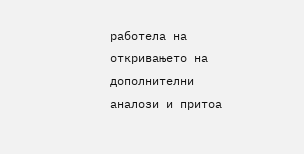работела на откривањето на дополнителни аналози и притоа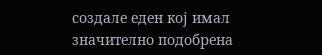создале еден кој имал значително подобрена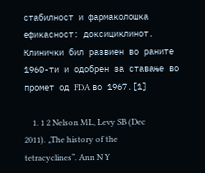стабилност и фармаколошка ефикасност: доксициклинот. Клинички бил развиен во раните 1960-ти и одобрен за ставање во промет од FDA во 1967.[1]

    1. 1 2 Nelson ML, Levy SB (Dec 2011). „The history of the tetracyclines“. Ann N Y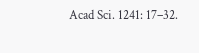Acad Sci. 1241: 17–32.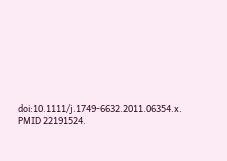doi:10.1111/j.1749-6632.2011.06354.x. PMID 22191524.